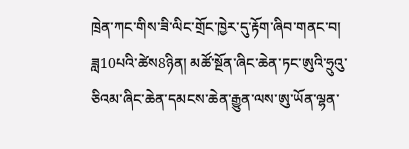ཁྲེན་ཀང་གིས་ཟི་ལིང་གྲོང་ཁྱེར་དུ་རྟོག་ཞིབ་གནང་བ།
ཟླ10པའི་ཚེས8ཉིན། མཚོ་སྔོན་ཞིང་ཆེན་ཏང་ཨུའི་ཧྲུའུ་ཅིའམ་ཞིང་ཆེན་དམངས་ཆེན་རྒྱུན་ལས་ཨུ་ཡོན་ལྷན་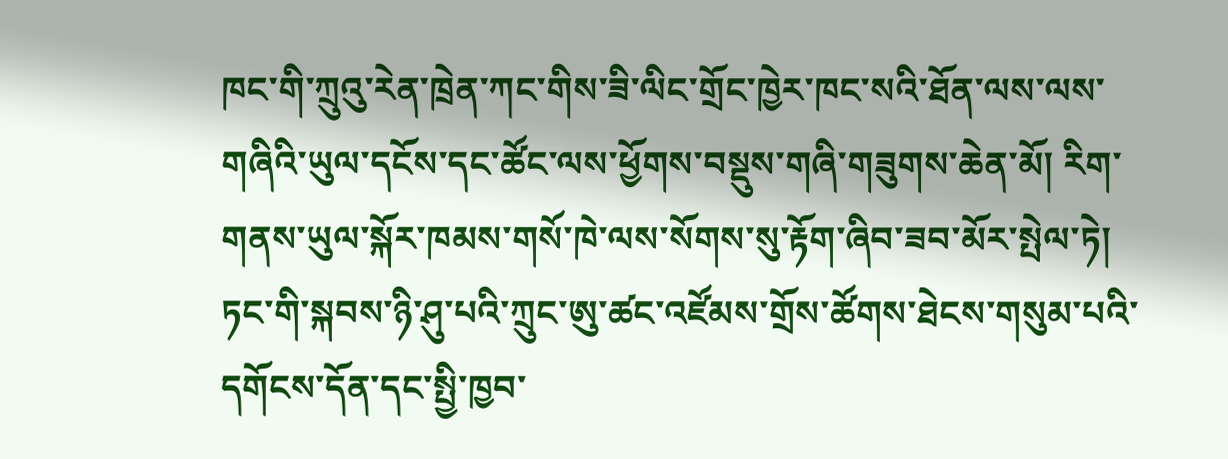ཁང་གི་ཀྲུའུ་རེན་ཁྲེན་ཀང་གིས་ཟི་ལིང་གྲོང་ཁྱེར་ཁང་སའི་ཐོན་ལས་ལས་གཞིའི་ཡུལ་དངོས་དང་ཚོང་ལས་ཕྱོགས་བསྡུས་གཞི་གཟུགས་ཆེན་མོ། རིག་གནས་ཡུལ་སྐོར་ཁམས་གསོ་ཁེ་ལས་སོགས་སུ་རྟོག་ཞིབ་ཟབ་མོར་སྤེལ་ཏེ། ཏང་གི་སྐབས་ཉི་ཤུ་པའི་ཀྲུང་ཨུ་ཚང་འཛོམས་གྲོས་ཚོགས་ཐེངས་གསུམ་པའི་དགོངས་དོན་དང་སྤྱི་ཁྱབ་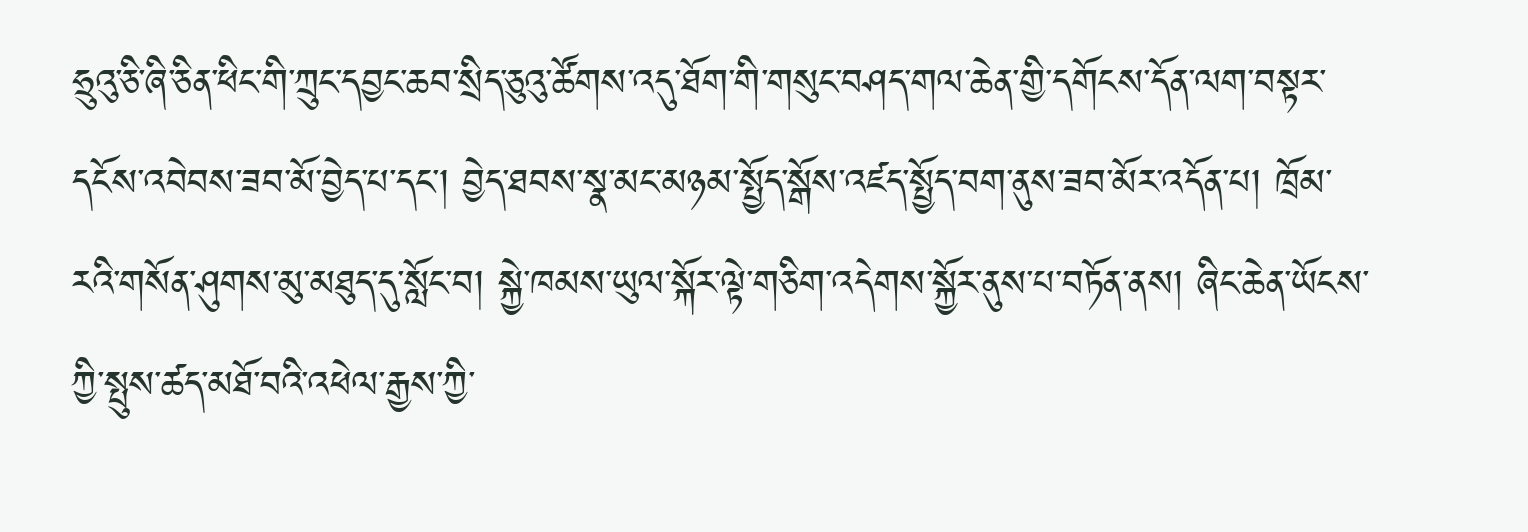ཧྲུའུ་ཅི་ཞི་ཅིན་ཕིང་གི་ཀྲུང་དབྱང་ཆབ་སྲིད་ཅུའུ་ཚོགས་འདུ་ཐོག་གི་གསུང་བཤད་གལ་ཆེན་གྱི་དགོངས་དོན་ལག་བསྟར་དངོས་འབེབས་ཟབ་མོ་བྱེད་པ་དང་། བྱེད་ཐབས་སྣ་མང་མཉམ་སྤྱོད་སྒོས་འཛད་སྤྱོད་བག་ནུས་ཟབ་མོར་འདོན་པ། ཁྲོམ་རའི་གསོན་ཤུགས་མུ་མཐུད་དུ་སློང་བ། སྐྱེ་ཁམས་ཡུལ་སྐོར་ལྟེ་གཅིག་འདེགས་སྐྱོར་ནུས་པ་བཏོན་ནས། ཞིང་ཆེན་ཡོངས་ཀྱི་སྤུས་ཚད་མཐོ་བའི་འཕེལ་རྒྱས་ཀྱི་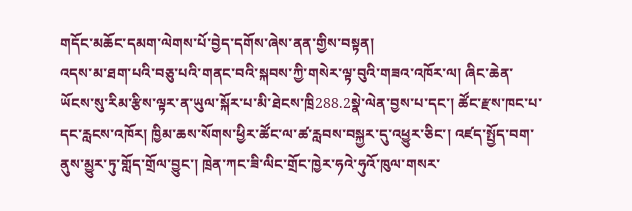གདོང་མཆོང་དམག་ལེགས་པོ་བྱེད་དགོས་ཞེས་ནན་གྱིས་བསྟན།
འདས་མ་ཐག་པའི་བཅུ་པའི་གནང་བའི་སྐབས་ཀྱི་གསེར་ལྟ་བུའི་གཟའ་འཁོར་ལ། ཞིང་ཆེན་ཡོངས་སུ་རིམ་རྩིས་ལྟར་ན་ཡུལ་སྐོར་པ་མི་ཐེངས་ཁྲི288.2སྣེ་ལེན་བྱས་པ་དང་། ཚོང་རྫས་ཁང་པ་དང་རླངས་འཁོར། ཁྱིམ་ཆས་སོགས་ཕྱིར་ཚོང་ལ་ཚ་རླབས་བསྐྱར་དུ་འཕྱུར་ཅིང་། འཛད་སྤྱོད་བག་ནུས་མྱུར་ཏུ་གློད་གྲོལ་བྱུང་། ཁྲེན་ཀང་ཟི་ལིང་གྲོང་ཁྱེར་ཧའེ་ཧུའོ་ཁུལ་གསར་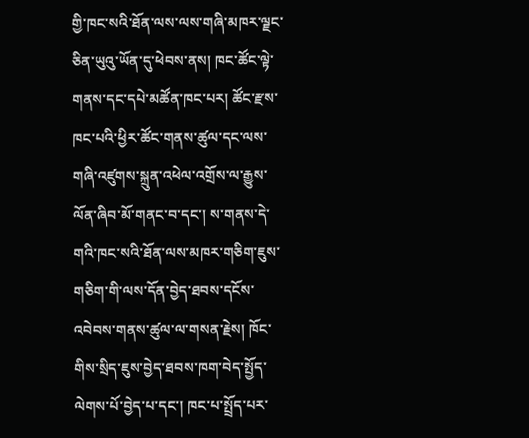གྱི་ཁང་སའི་ཐོན་ལས་ལས་གཞི་མཁར་ལྗང་ཅིན་ཡུའུ་ཡོན་དུ་ཕེབས་ནས། ཁང་ཚོང་ལྟེ་གནས་དང་དཔེ་མཚོན་ཁང་པར། ཚོང་རྫས་ཁང་པའི་ཕྱིར་ཚོང་གནས་ཚུལ་དང་ལས་གཞི་འཛུགས་སྐྲུན་འཕེལ་འགྲོས་ལ་རྒྱུས་ལོན་ཞིབ་མོ་གནང་བ་དང་། ས་གནས་དེ་གའི་ཁང་སའི་ཐོན་ལས་མཁར་གཅིག་ཇུས་གཅིག་གི་ལས་དོན་བྱེད་ཐབས་དངོས་འབེབས་གནས་ཚུལ་ལ་གསན་རྗེས། ཁོང་གིས་སྲིད་ཇུས་བྱེད་ཐབས་ཁག་བེད་སྤྱོད་ལེགས་པོ་བྱེད་པ་དང་། ཁང་པ་སྤྲོད་པར་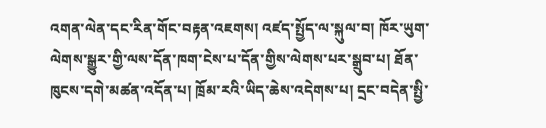འགན་ལེན་དང་རིན་གོང་བརྟན་འཇགས། འཛད་སྤྱོད་ལ་སྐུལ་བ། ཁོར་ཡུག་ལེགས་སྒྱུར་གྱི་ལས་དོན་ཁག་ངེས་པ་དོན་གྱིས་ལེགས་པར་སྒྲུབ་པ། ཐོན་ཁུངས་དགེ་མཚན་འདོན་པ། ཁྲོམ་རའི་ཡིད་ཆེས་འདེགས་པ། དྲང་བདེན་སྤྱི་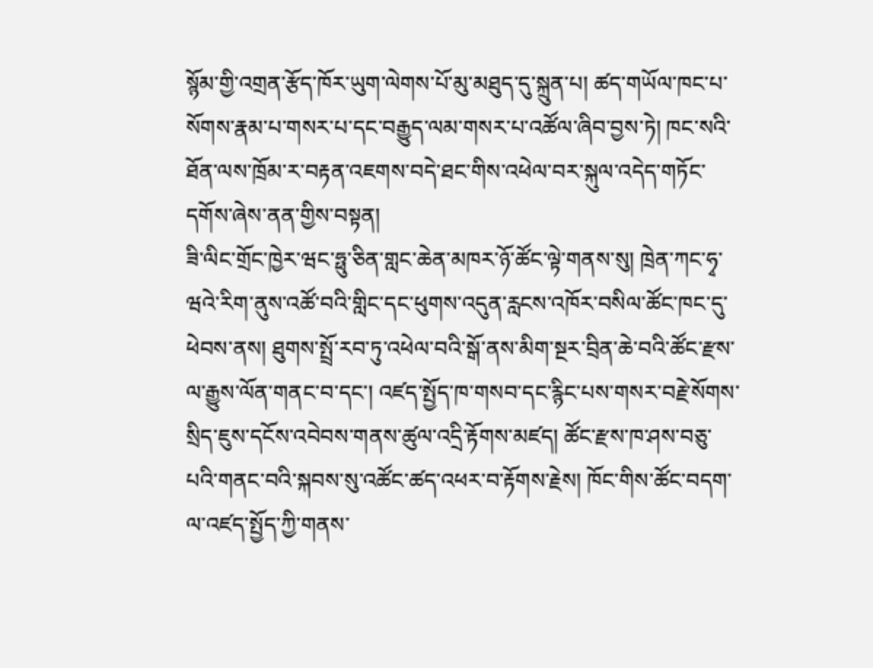སྙོམ་གྱི་འགྲན་རྩོད་ཁོར་ཡུག་ལེགས་པོ་མུ་མཐུད་དུ་སྐྲུན་པ། ཚད་གཡོལ་ཁང་པ་སོགས་རྣམ་པ་གསར་པ་དང་བརྒྱུད་ལམ་གསར་པ་འཚོལ་ཞིབ་བྱས་ཏེ། ཁང་སའི་ཐོན་ལས་ཁྲོམ་ར་བརྟན་འཇགས་བདེ་ཐང་གིས་འཕེལ་བར་སྐུལ་འདེད་གཏོང་དགོས་ཞེས་ནན་གྱིས་བསྟན།
ཟི་ལིང་གྲོང་ཁྱེར་ཝང་ཧྥུ་ཅིན་གླང་ཆེན་མཁར་ཉོ་ཚོང་ལྟེ་གནས་སུ། ཁྲེན་ཀང་ཧྭ་ཝའེ་རིག་ནུས་འཚོ་བའི་གླིང་དང་ཕུགས་འདུན་རླངས་འཁོར་བསིལ་ཚོང་ཁང་དུ་ཕེབས་ནས། ཐུགས་སྤྲོ་རབ་ཏུ་འཕེལ་བའི་སྒོ་ནས་མིག་སྔར་བྲིན་ཆེ་བའི་ཚོང་རྫས་ལ་རྒྱུས་ལོན་གནང་བ་དང་། འཛད་སྤྱོད་ཁ་གསབ་དང་རྙིང་པས་གསར་བརྗེ་སོགས་སྲིད་ཇུས་དངོས་འབེབས་གནས་ཚུལ་འདྲི་རྟོགས་མཛད། ཚོང་རྫས་ཁ་ཤས་བཅུ་པའི་གནང་བའི་སྐབས་སུ་འཚོང་ཚད་འཕར་བ་རྟོགས་རྗེས། ཁོང་གིས་ཚོང་བདག་ལ་འཛད་སྤྱོད་ཀྱི་གནས་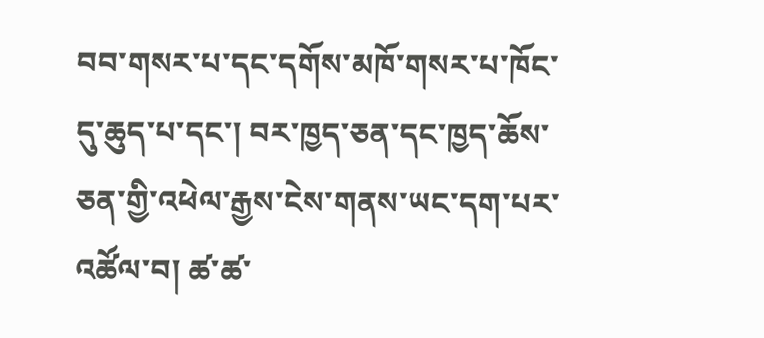བབ་གསར་པ་དང་དགོས་མཁོ་གསར་པ་ཁོང་དུ་ཆུད་པ་དང་། བར་ཁྱད་ཅན་དང་ཁྱད་ཆོས་ཅན་གྱི་འཕེལ་རྒྱས་ངེས་གནས་ཡང་དག་པར་འཚོལ་བ། ཚ་ཚ་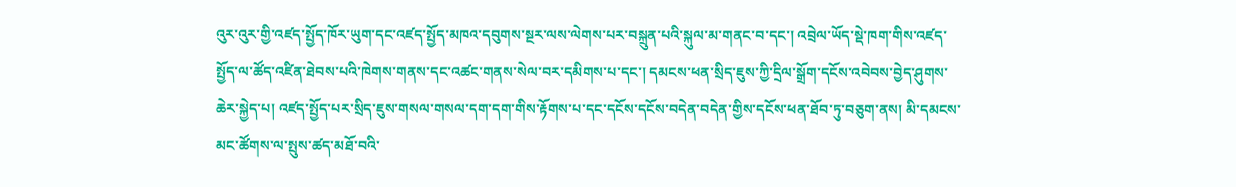འུར་འུར་གྱི་འཛད་སྤྱོད་ཁོར་ཡུག་དང་འཛད་སྤྱོད་མཁའ་དབུགས་སྔར་ལས་ལེགས་པར་བསྐྲུན་པའི་སྐུལ་མ་གནང་བ་དང་། འབྲེལ་ཡོད་སྡེ་ཁག་གིས་འཛད་སྤྱོད་ལ་ཚོད་འཛིན་ཐེབས་པའི་ཁེགས་གནས་དང་འཚང་གནས་སེལ་བར་དམིགས་པ་དང་། དམངས་ཕན་སྲིད་ཇུས་ཀྱི་དྲིལ་སྒྲོག་དངོས་འབེབས་བྱེད་ཤུགས་ཆེར་སྐྱེད་པ། འཛད་སྤྱོད་པར་སྲིད་ཇུས་གསལ་གསལ་དག་དག་གིས་རྟོགས་པ་དང་དངོས་དངོས་བདེན་བདེན་གྱིས་དངོས་ཕན་ཐོབ་ཏུ་བཅུག་ནས། མི་དམངས་མང་ཚོགས་ལ་སྤུས་ཚད་མཐོ་བའི་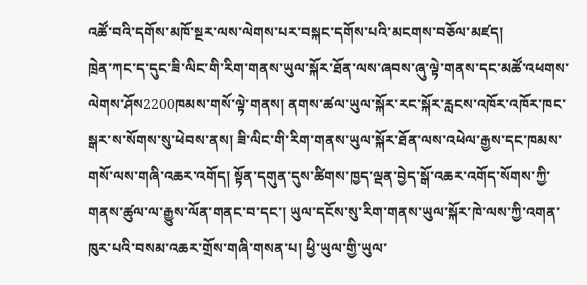འཚོ་བའི་དགོས་མཁོ་སྔར་ལས་ལེགས་པར་བསྐང་དགོས་པའི་མངགས་བཅོལ་མཛད།
ཁྲེན་ཀང་ད་དུང་ཟི་ལིང་གི་རིག་གནས་ཡུལ་སྐོར་ཐོན་ལས་ཞབས་ཞུ་ལྟེ་གནས་དང་མཚོ་འཕགས་ལེགས་ཤོས2200ཁམས་གསོ་ལྟེ་གནས། ནགས་ཚལ་ཡུལ་སྐོར་རང་སྐོར་རླངས་འཁོར་འཁོར་ཁང་སྒར་ས་སོགས་སུ་ཕེབས་ནས། ཟི་ལིང་གི་རིག་གནས་ཡུལ་སྐོར་ཐོན་ལས་འཕེལ་རྒྱས་དང་ཁམས་གསོ་ལས་གཞི་འཆར་འགོད། སྟོན་དགུན་དུས་ཚིགས་ཁྱད་ལྡན་བྱེད་སྒོ་འཆར་འགོད་སོགས་ཀྱི་གནས་ཚུལ་ལ་རྒྱུས་ལོན་གནང་བ་དང་། ཡུལ་དངོས་སུ་རིག་གནས་ཡུལ་སྐོར་ཁེ་ལས་ཀྱི་འགན་ཁུར་པའི་བསམ་འཆར་གྲོས་གཞི་གསན་པ། ཕྱི་ཡུལ་གྱི་ཡུལ་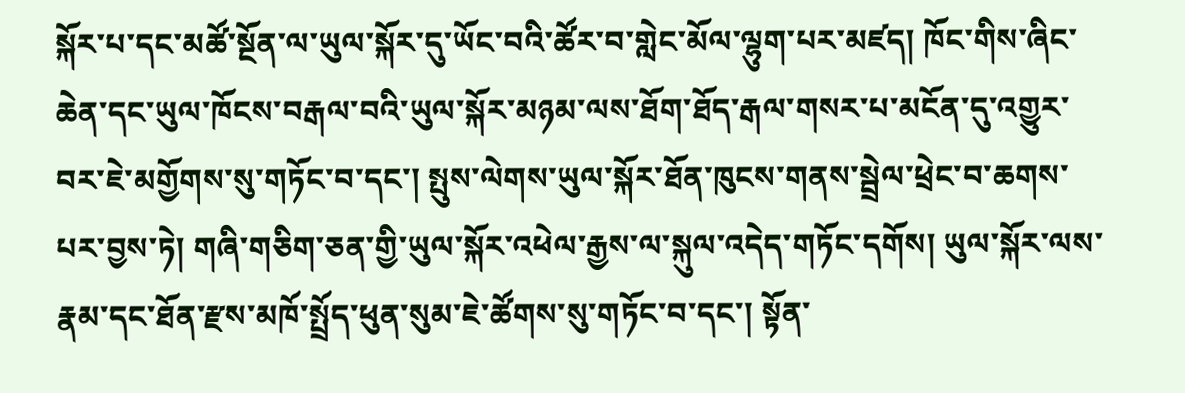སྐོར་པ་དང་མཚོ་སྔོན་ལ་ཡུལ་སྐོར་དུ་ཡོང་བའི་ཚོར་བ་གླེང་མོལ་ལྷུག་པར་མཛད། ཁོང་གིས་ཞིང་ཆེན་དང་ཡུལ་ཁོངས་བརྒལ་བའི་ཡུལ་སྐོར་མཉམ་ལས་ཐོག་ཐོད་རྒལ་གསར་པ་མངོན་དུ་འགྱུར་བར་ཇེ་མགྱོགས་སུ་གཏོང་བ་དང་། སྤུས་ལེགས་ཡུལ་སྐོར་ཐོན་ཁུངས་གནས་སྦྲེལ་ཕྲེང་བ་ཆགས་པར་བྱས་ཏེ། གཞི་གཅིག་ཅན་གྱི་ཡུལ་སྐོར་འཕེལ་རྒྱས་ལ་སྐུལ་འདེད་གཏོང་དགོས། ཡུལ་སྐོར་ལས་རྣམ་དང་ཐོན་རྫས་མཁོ་སྤྲོད་ཕུན་སུམ་ཇེ་ཚོགས་སུ་གཏོང་བ་དང་། སྟོན་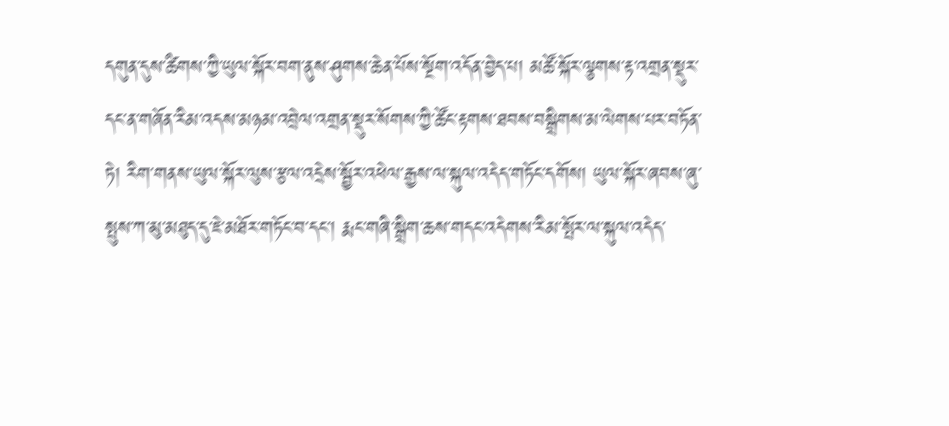དགུན་དུས་ཚིགས་ཀྱི་ཡུལ་སྐོར་བག་ནུས་ཤུགས་ཆེན་པོས་སྔོག་འདོན་བྱེད་པ། མཚོ་སྐོར་ལྕགས་རྟ་འགྲན་སྡུར་དང་ན་གཞོན་རིམ་འདས་མཉམ་འབྲེལ་འགྲན་སྡུར་སོགས་ཀྱི་ཚོང་རྟགས་ཐབས་བསྒྲིགས་མ་ལེགས་པར་བཏོན་ཏེ། རིག་གནས་ཡུལ་སྐོར་ལུས་རྩལ་འདྲེས་སྦྱོར་འཕེལ་རྒྱས་ལ་སྐུལ་འདེད་གཏོང་དགོས། ཡུལ་སྐོར་ཞབས་ཞུ་སྤུས་ཀ་མུ་མཐུད་དུ་ཇེ་མཐོར་གཏོང་བ་དང་། རྨང་གཞི་སྒྲིག་ཆས་གདང་འདེགས་རིམ་སྤོར་ལ་སྐུལ་འདེད་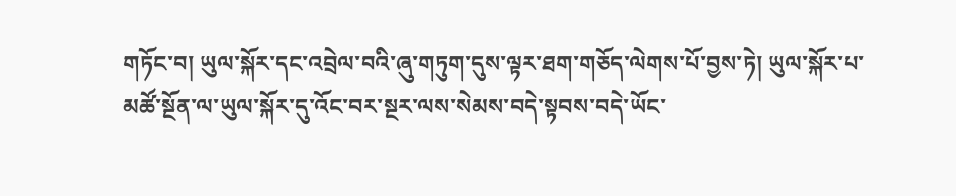གཏོང་བ། ཡུལ་སྐོར་དང་འབྲེལ་བའི་ཞུ་གཏུག་དུས་ལྟར་ཐག་གཅོད་ལེགས་པོ་བྱས་ཏེ། ཡུལ་སྐོར་པ་མཚོ་སྔོན་ལ་ཡུལ་སྐོར་དུ་འོང་བར་སྔར་ལས་སེམས་བདེ་སྟབས་བདེ་ཡོང་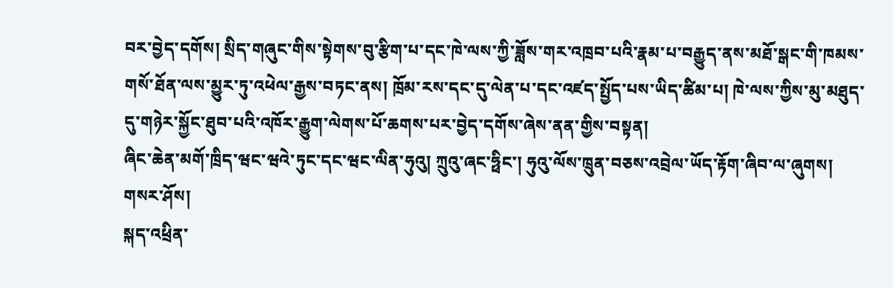བར་བྱེད་དགོས། སྲིད་གཞུང་གིས་སྟེགས་བུ་རྩིག་པ་དང་ཁེ་ལས་ཀྱི་ཟློས་གར་འཁྲབ་པའི་རྣམ་པ་བརྒྱུད་ནས་མཐོ་སྒང་གི་ཁམས་གསོ་ཐོན་ལས་མྱུར་ཏུ་འཕེལ་རྒྱས་བཏང་ནས། ཁྲོམ་རས་དང་དུ་ལེན་པ་དང་འཛད་སྤྱོད་པས་ཡིད་ཚིམ་པ། ཁེ་ལས་ཀྱིས་མུ་མཐུད་དུ་གཉེར་སྐྱོང་ཐུབ་པའི་འཁོར་རྒྱུག་ལེགས་པོ་ཆགས་པར་བྱེད་དགོས་ཞེས་ནན་གྱིས་བསྟན།
ཞིང་ཆེན་མགོ་ཁྲིད་ཝང་ཝའེ་ཏུང་དང་ཝང་ལིན་ཧུའུ། ཀྲུའུ་ཞང་ཧྥིང་། ཧུའུ་ལོས་ཁྲུན་བཅས་འབྲེལ་ཡོད་རྟོག་ཞིབ་ལ་ཞུགས།
གསར་ཤོས།
སྐད་འཕྲིན་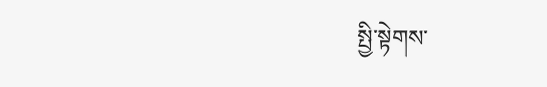སྤྱི་སྟེགས་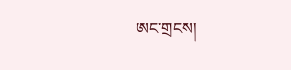ཨང་གྲངས།